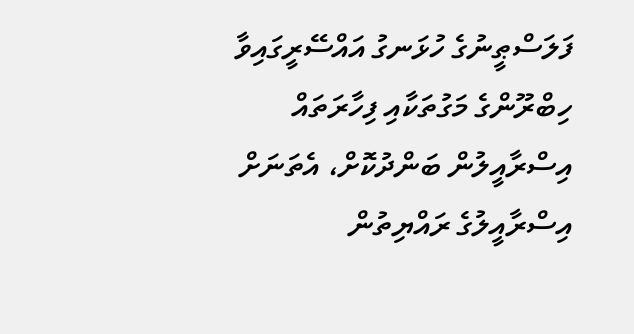ފަލަސްޠީނުގެ ހުޅަނގު އައްސޭރީގައިވާ ހިބްރޫންގެ މަގުތަކާއި ފިހާރަތައް އިސްރާއީލުން ބަންދުކޮށް، އެތަނަށް އިސްރާއީލުގެ ރައްޔިތުން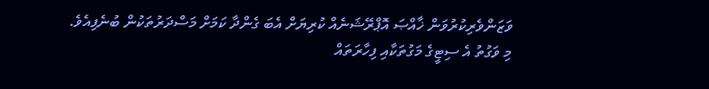ވަޒަންވެރިކުރުވަން ޚާއްޞަ އޮޕްރޭޝަނެއް ކުރިޔަށް އެބަ ގެންދާ ކަމަށް މަސްދަރުތަކުން ބުނެފިއެވެ.
މި ވަގުތު އެ ސިޓީގެ މަގުތަކާއި ފިހާރަތައް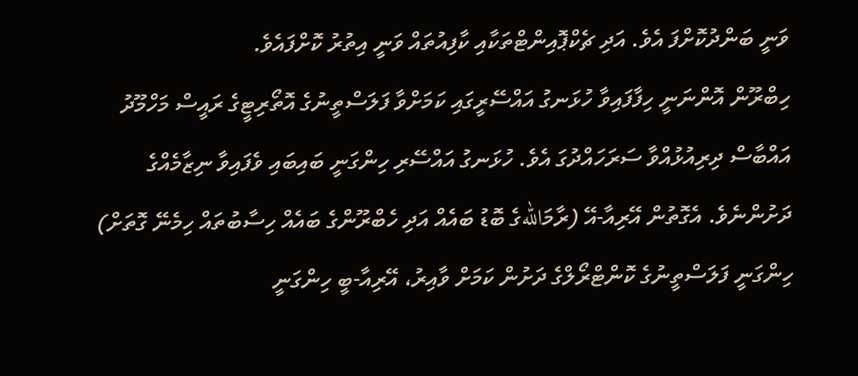ވަނީ ބަންދުކޮށްފަ އެވެ. އަދި ޗެކްޕޮއިންޓްތަކާއި ކާފިއުތައް ވަނީ އިތުރު ކޮށްފައެވެ.
ހިބްރޫން އޮންނަނީ ހިފާފައިވާ ހުޅަނގު އައްސޭރީގައި ކަމަށްވާ ފަލަސްތީނުގެ އޮތޯރިޓީގެ ރައީސް މަހްމޫދު އައްބާސް ދިރިއުޅުއްވާ ސަރަހައްދުގަ އެވެ. ހުޅަނގު އައްސޭރި ހިންގަނީ ބައިބައި ވެފައިވާ ނިޒާމެއްގެ ދަށުންނެވެ. އެގޮތުން އޭރިއާ-އޭ (ރާމަاللهގެ ބޮޑު ބައެއް އަދި ހެބްރޫންގެ ބައެއް ހިސާބުތައް ހިމެނޭ ގޮތަށް) ހިންގަނީ ފަލަސްތީނުގެ ކޮންޓްރޯލްގެ ދަށުން ކަމަށް ވާއިރު، އޭރިއާ-ބީ ހިންގަނީ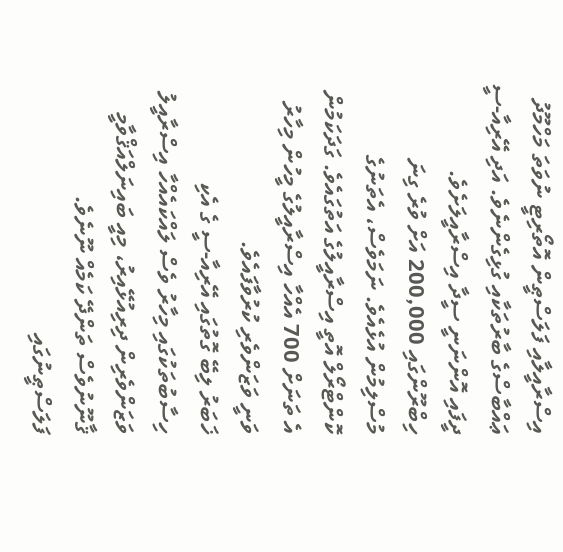އިސްރާއީލާއި ފަލަސްޠީން އޮތޯރިޓީ ނުވަތަ މަހްމޫދު ޢައްބާސްގެ ބާރުތަކާއި ގުޅިގެންނެވެ. އަދި އޭރިއާ-ސީ ދީފައި އޮންނަނީ ސީދާ އިސްރާއީލަށެވެ.
ހިބްރޫންގައި 200,000 އަށް ވުރެ ގިނަ މުސްލިމުން އުޅެއެވެ. ނަމަވެސް، އެތަނުގެ ކޮންޓްރޯލް އޮތީ އިސްރާއީލުގެ އަތުގައެވެ. ގަދަކަމުން އެ ތަނަށް 700 އެއްހާ އިސްރާއީލުގެ މީހުން މިހާރު ވަނީ ވަޒަންވެރި ކުރުވާފައެވެ.
ޚަބަރު ލިބޭ ގޮތުގައި އޭރިއާ-ސީ ގެ އެކި ހިސާބުތަކުގައި މިހާރު ވެސް ލައްކައެއްހާ އިސްރާއީލު ވަޒަންވެރިން ދިރިއުޅޭއިރު، މިއީ ބައިނަލްއަޤްވާމީ ޤާނޫނުވެސް ތަންދޭ ކަމެއް ނޫނެވެ.
ފަލަސްޠީނުގައި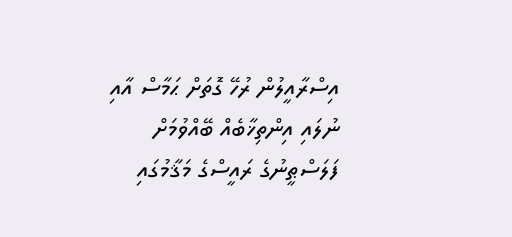އިސްރާއީލުން ރުހޭ ގޮތަށް ޙަމާސް އާއި ނުލައި އިންތިޚާބެއް ބޭއްވުމަށް ފަލަސްޠީނުގެ ރައީސްގެ މަޤާމުގައި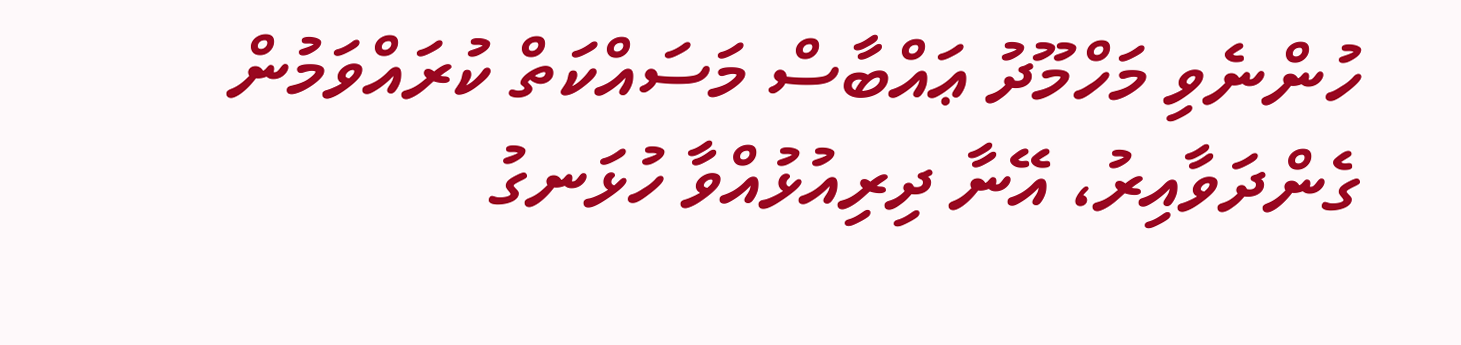ހުންނެވި މަހްމޫދު ޢައްބާސް މަސައްކަތް ކުރައްވަމުން ގެންދަވާއިރު، އޭނާ ދިރިއުޅުއްވާ ހުޅަނގު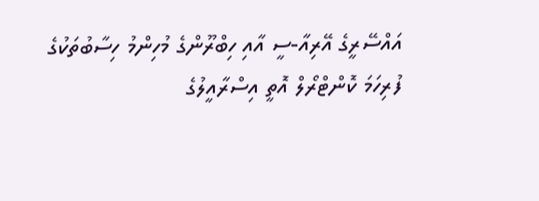އައްސޭރީގެ އޭރިއާ-ސީ އާއި ހިބްރޫންގެ މުހިންމު ހިސާބުތަކުގެ ފުރިހަމަ ކޮންޓްރޯލް އޮތީ އިސްރާއީލުގެ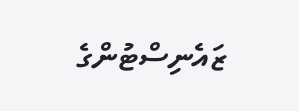ޒައެނިސްޓުންގެ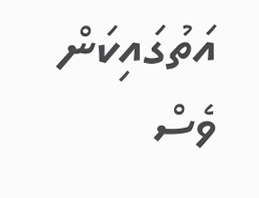އަތުގައިކަން ވެސް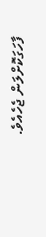ފާހަގަކޮށްލަން ޖެހެއެވެ.